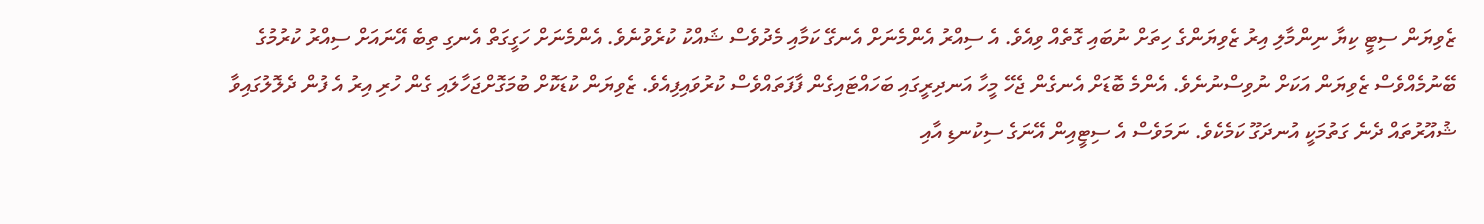ޒެވިޔަން ސިޓީ ކިޔާ ނިންމާލި އިރު ޒެވިޔަންގެ ހިތަށް ނުބައި ގޮތެއް ވިއެވެ. އެ ސިއްރު އެންމެނަށް އެނގޭ ކަމާއި މެދުވެސް ޝައްކު ކުރެވުނެވެ. އެންމެނަށް ހަގީގަތް އެނގި ތިބެ އޭނައަށް ސިއްރު ކުރުމުގެ ބޭނުމެއްވެސް ޒެވިޔަން އަކަށް ނުވިސްނުނެވެ. އެންމެ ބޮޑަށް އެނގެން ޖެހޭ މީހާ އަނދިރީގައި ބަހައްޓައިގެން ފާފަތައްވެސް ކުރުވައިފިއެވެ. ޒެވިޔަން ކުޑަކޮށް ބުމަގޮށްޖަހާލައި ގެން ހުރި އިރު އެ ފުން ދެލޮލުގައިވާ ޝުއޫރުތައް ދެނެ ގަތުމަކީ އުނދަގޫ ކަމެކެވެ. ނަމަވެސް އެ ސިޓީއިން އޭނަގެ ސިކުނޑި އާއި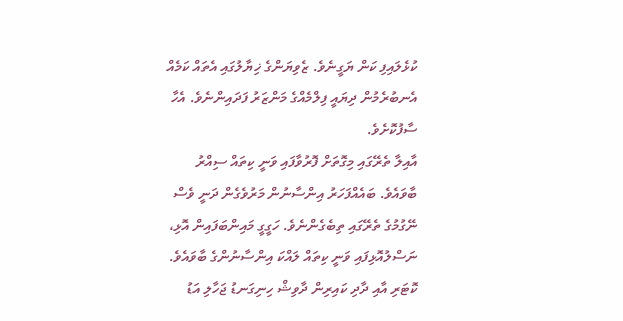ކުޅެލައިފި ކަން ޔަގީނެވެ. ޒެވިޔަންގެ ޚިޔާލުގައި އެތައް ކަމެއް އެނބުރެމުން ދިޔައީ ފިލްމެއްގެ މަންޒަރު ފަދައިންނެވެ. އެހާ ސާފުކޮށެވެ.
އާއިލާ ތެރޭގައި މިގޮތަށް ފޮރުވާފައި ވަނީ ކިތައް ސިއްރު ބާވައެވެ. ބައެއްފަހަރު އިންސާނުން މަރުވެގެން ދަނީ ވެސް ނޭގުމުގެ ތެރޭގައި ތިބެގެންނެވެ. ހަގީގީ މައިންބަފައިން އޮޅި، ނަސްލުއޮޅިފައި ވަނީ ކިތައް ލައްކަ އިންސާނުންގެ ބާވައެވެ. ކޮޓަރި އާއި ދާދި ކައިރިން ދާވިޝް ހިނިގަނޑު ޖަހާލި އަޑު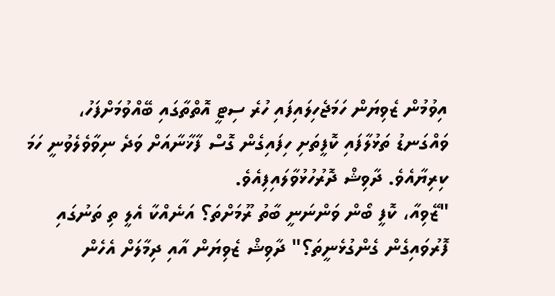އިވުމުން ޒެވިޔަން ހަމަޖެހިލައިފައި ހުރެ ސިޓީ އޮތްތާގައި ބޭއްވުމަށްފަހު، ވައްގަނޑު ތަޅުލާފައި ކޮފީތަށި ހިފައިގެން ގޮސް ފާޚާނާއަށް ވަދެ ނިވާވެލެވުނީ ހަމަ ކިރިޔާއެވެ. ދާވިޝް ދޮރުހުޅުވާލައިފިއެވެ.
"ޒޭވިއާ، ކޮފީ ބޯން ވަންނަނީ ބާތު ރޫމަށްތަ؟ އަނެއްކާ އެލީ ތި ތަނުގައި ފޮރުވައިގެން ގެންގުޅެނީތަ؟" ދާވިޝް ޒެވިޔަން އާއި ދިމާލަށް އެހެން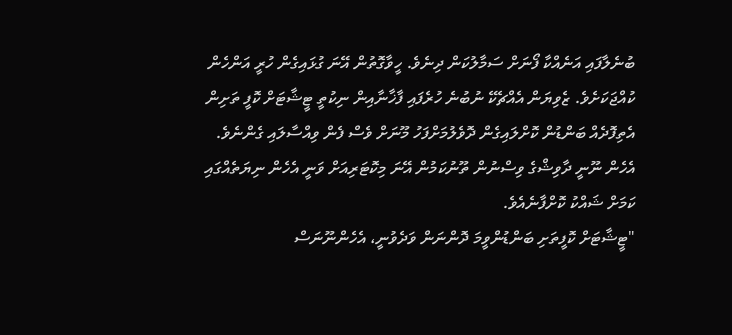ބުނެލާފައި އަނެއްކާ ފޯނަށް ސަމާލުކަން ދިނެވެ. ހީވާގޮތުން އޭނަ ގުޅައިގެން ހުރީ އަންހެން ކުއްޖަކަށެވެ. ޒެވިޔަން އެއްޗެކޭ ނުބުނެ ހުރެފައި ފާޚާނާއިން ނިކުތީ ޓީޝާޓަށް ކޮފީ ތަށިން އެތިފޮދެއް ބަންޑުން ކޮށްލައިގެން ދޮވެލުމަށްފަހު މޫނަށް ވެސް ފެން ވިއްސާލައި ގެންނެވެ. އެހެން ނޫނީ ދާވިޝްގެ ވިސްނުން ތޫނުކަމުން އޭނަ މިކޮޓަރިއަށް ވަނީ އެހެން ނިޔަތެއްގައި ކަމަށް ޝައްކު ކޮށްފާނެއެވެ.
"ޓީޝާޓަށް ކޮފީތަށި ބަންޑުންވީމަ ދޮންނަން ވަދެވުނީ، އެހެންނޫނަސް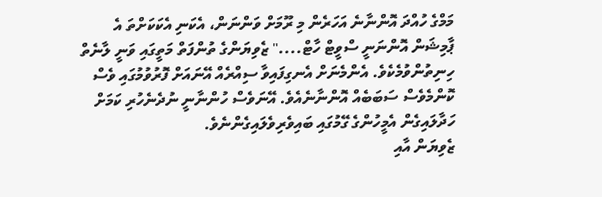މަމްގެ ހުއްދަ އޮންނާނެ އަހަރެން މި ރޫމަށް ވަންނަން، އެކަނި އެކަކަށްތަ އެ ޕާމިޝަން އޮންނަނީ ސްވީޓް ހާޓް...." ޒެވިޔަންގެ ތުންފަތް މަތީގައި ވަނީ ލާނެތް ހިނިތުންވުމެކެވެ. އެންމެނަށް އެނގިފައިވާ ސިއްރެއް އޭނައަށް ފޮރުވުމުގައި ވެސް ކޮންމެވެސް ސަބަބެއް އޮންނާނެއެވެ. އޭނަވެސް ހުންނާނީ ނުދެނެހުރި ކަމަށް ހަދާލައިގެން އެމީހުންގެ ގޭމުގައި ބައިވެރިވެލައިގެންނެވެ.
ޒެވިޔަން އާއި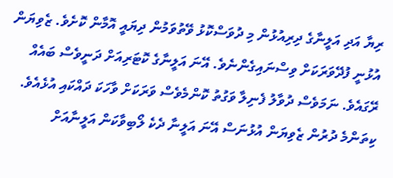ރިޔާ އަދި އަލީނާގެ ދިރިއުޅުން މި ދުވަސްކޮޅު ވޭތުވަމުން ދިޔައީ އޮމާން ކޮށެވެ. ޒެވިޔަން އުޅުނީ ފުދޭވަރަކަށް ވިސްނައިގެންނެވެ. އޭނަ އަލީނާގެ ކޮޓަރިއަށް ދަނީވެސް ބައެއް ރޭގައެވެ. ނަމަވެސް ދުވާލު ފެނިލާ ވަގުތު ކޮންމެވެސް ވަރަކަށް ވާހަކަ ދައްކައި އުޅެއެވެ. ކިތަންމެ ދުރުން ޒެވިޔަން އުޅުނަސް އޭނަ އަލީނާ ދެކެ ލޯބިވާކަން އަލީނާއަށް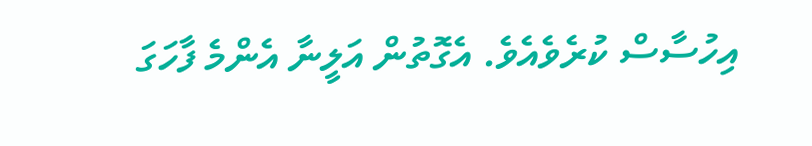އިހުސާސް ކުރެވެއެވެ. އެގޮތުން އަލީނާ އެންމެ ފާހަގަ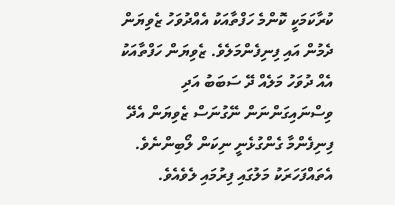ކުރާކަމަކީ ކޮންމެ ހަފްތާއަކު އެއްދުވަހު ޒެވިޔަން ދެމުން އައި ފިނިފެންމަލެވެ. ޒެވިޔަން ހަފްތާއަކު އެއް ދުވަހު މަލެއް ދޭ ސަބަބު އަދި ވިސްނައިގަންނަން ނޭގުނަސް ޒެވިޔަން އެދޭ ފިނިފެންމާ ގެންގުޅެނީ ނިކަން ލޯބިންނެވެ. އެތައްފަހަރަކު މަލުގައި ފިރުމައި ލެވެއެވެ.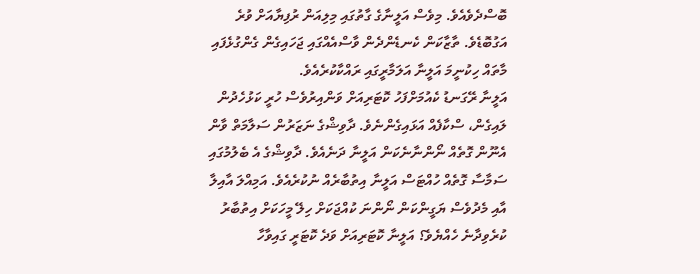ބޮސްދެވެއެވެ. މިވެސް އަލީނާގެ ގާތުގައި މިލިއަން ރުފިޔާއަށް ވުރެ އަގުބޮޑެވެ. ތާޒާކަން ކެނޑެންދެން ވާސްއެއްގައި ޖަހައިގެން ގެންގުޅެފައި މާތައް ހިކުނީމަ އަލީނާ އަލަމާރީގައި ރައްކާކުރެއެވެ.
އަލީނާ ރޭގަނޑު ކެއުމަށްފަހު ކޮޓަރިއަށް ވަންއިރުވެސް ހުރީ ކަޅުހެދުން ލައިގެން، ސްކާފެއް އަޅައިގެންނެވެ. ދާވިޝްގެ ނަޒަރުން ސަލާމަތް ވާން އެނޫން ގޮތެއް ނޯންނާނެކަން އަލީނާ ދަނެއެވެ. ދާވިޝްގެ އެ ބެލުމުގައި ސަމާސާ ގޮތެއް ހުއްޓަސް އަލީނާ އިތުބާރެއް ނުކުރެއެވެ. އަމިއްލަ އާއިލާ އާއި މެދުވެސް ޔަގީންކަން ނޯންނަ ކުއްޖަކަށް ހިލޭ މީހަކަށް އިތުބާރު ކުރެވިދާނެ ހެއްޔެވެ؟ އަލީނާ ކޮޓަރިއަށް ވަދެ ކޮޓަރީ ގައިވާހާ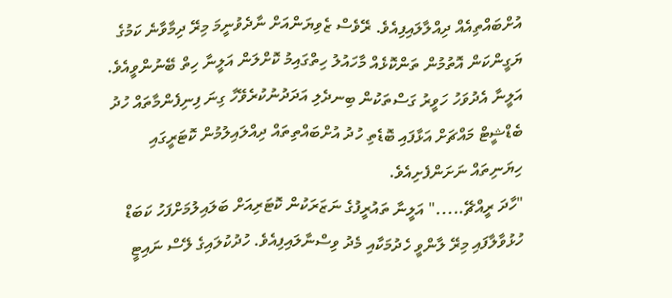އުށްބައްތިއެއް ދިއްލާލައިފިއެވެ. ރޭވެސް ޒެވިޔަންއަށް ނާދެވުނީމަ މިރޭ ދިމާވާނެ ކަމުގެ ޔަގީންކަން އޮތުމުން ތަންކޮޅެއް މާހައުލު ހިތްގައިމު ކޮށްލަން އަލީނާ ހިތް ބޭނުންވީއެވެ. އަލީނާ އެދުވަހު ހަވީރު ގަސްތަކުން ބިނދެލި އަދަދުނުކުރެވޭހާ ގިނަ ފިނިފެންމާތައް ހުދު ބެޑްޝީޓް މައްޗަށް އަޅާފައި ބޮޑެތި ހުދު އުށްބައްތިތައް ދިއްލައިލުމުން ކޮޓަރީގައި ހިޔަނިތައް ނަށަންފެށިއެވެ.
"ހާދަ ރީއްޗޭ....." އަލީނާ ތައުރީފުގެ ނަޒަރަކުން ކޮޓަރިއަށް ބަލައިލުމަށްފަހު ކަބަޑް ހުޅުވާލާފައި މިރޭ ލާންވީ ހެދުމަކާއި މެދު ވިސްނާލައިފިއެވެ. ހުދުކުލައިގެ ލޭސް ނައިޓީ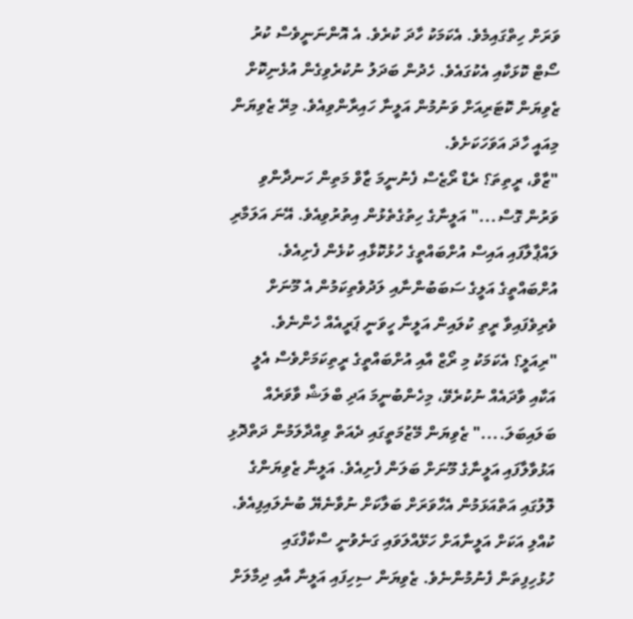ވަރަށް ހިތްގައިމެވެ. އެކަމަކު ހާދަ ކުރެވެ. އެ އޮންނަނީވެސް ކުރު ސޯޓް ކޮޅަކާއި އެކުގައެވެ. ހެދުން ބަދަލު ނުކުރެވިގެން އުޅެނިކޮށް ޒެވިޔަން ކޮޓަރިއަށް ވަނުމުން އަލީނާ ހައިރާންވިއެވެ. މިރޭ ޒެވިޔަން މިއައީ ހާދަ އަވަހަކަށެވެ.
"ޒާވް، ރީތިތަ؟ ރެޑް ރޯޒެސް ފެނުނީމަ ޒާވް މަތިން ހަނދާންވި ވަރުން ގޮސް..." އަލީނާގެ ހިތުގެތެޅުން އިތުރުވިއެވެ. އޭނަ އަލަމާރި ލައްޕާލާފައި އައިސް އުށްބައްތީގެ ހުޅުކޮޅާއި ކުޅެން ފެށިއެވެ. އުށްބައްތީގެ އަލީގެ ސަބަބުންނާއި ލަދުވެތިކަމުން އެ މޫނަށް ވެރިވެފައިވާ ރީތި ކުލައިން އަލީނާ ހީވަނީ ޕަރީއެއް ހެންނެވެ.
"ރިއަލީ؟ އެކަމަކު މި ރޯޒް އާއި އުށްބައްތީގެ ރީތިކަމަށްވެސް އެލީ އަކާއި ވާދައެއް ނުކުރެވޭ، މިހެންބުނީމަ އަދި ބްލަޝް ވާވަރެއް ބަލައިބަލަ...." ޒެވިޔަން މޭޒުމަތީގައި ދެއަތް ވިއްދާލަމުން ދަތްދޮޅި އަޅުވާލާފައި އަލީނާގެ މޫނަށް ބަލަން ފެށިއެވެ. އަލީނާ ޒެވިޔަންގެ ލޮލުގައި އަތްއަޅަމުން އެހާވަރަށް ބަލާކަށް ނުވާނެޔޭ ބުނެލައިފިއެވެ. ކުއްލި އަކަށް އަލީނާއަށް ހަޅޭއްލަވައި ގަނެވުނީ ސްކާފްގައި ހުޅުހިފިތަން ފެނުމުންނެވެ. ޒެވިޔަން ސިހިފައި އަލީނާ އާއި ދިމާލަށް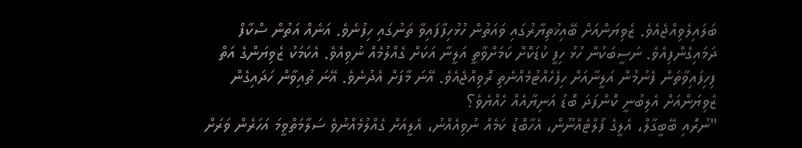ބަލައިލެވިއްޖެއެވެ. ޒެވިޔަންއަށް ބޭއިޚުތިޔާރުގައި ވައަތުން ހުޅުހިފާފައިވާ ތަނުގައި ހިފުނެވެ. އަނެއް އަތުން ސްކާފް ދަމައިގެންފިއެވެ. ނަސީބަކުން ހުޅު ހިފީ ކުޑަކޮށް ކަމަށްވާތީ އަލީނާ އަކަށް ގެއްލުމެއް ނުވިއެވެ. އެކަމަކު ޒެވިޔަންގެ އަތް ފިހިފައިވާތަން ފެނުމުން އަލީނާއަށް ހިފެހެއްޓުމެއްނެތި ރޮވިއްޖެއެވެ. އޭނަ މާފަށް އެދުނެވެ. އޭނަ ތުއިވާން ހަދައިގެން ޒެވިޔަންއަށް އެލިބުނީ ކޮންފަދަ ބޮޑު އަނިޔާއެއް ހެއްޔެވެ؟
"ނުރޮއި ބޭބީގާލް، އެލީގެ ފޯލްޓެއްނޫން، އެހާބޮޑު ކަމެއް ނުވިއެއްނު، އެލީއަށް ގެއްލުމެއްނުވެ ސަލާމަތްވީމަ އަހަރެން ވަރަށް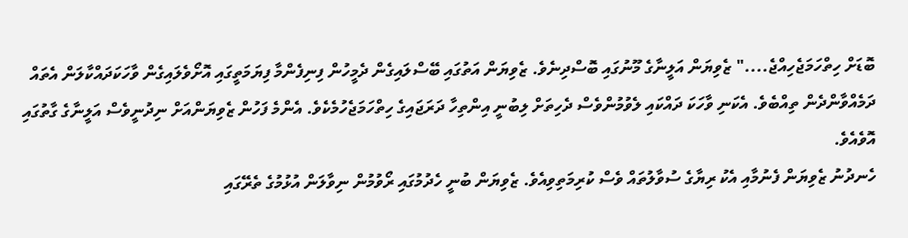ބޮޑަށް ހިތްހަމަޖެހިއްޖެ...." ޒެވިޔަން އަލީނާގެ މޫނުގައި ބޮސްދިނެވެ. ޒެވިޔަން އަތުގައި ބޭސްލައިގެން ދެމީހުން ފިނިފެންމާ ފިޔަމަތީގައި އޮށޯވެލައިގެން ވާހަކަދައްކާލަން އެތައް ދަމެއްވާންދެން ތިއްބެވެ. އެކަނި ވާހަކަ ދައްކައި ލެވުމުންވެސް ދެހިތަށް ލިބުނީ އިންތިހާ ދަރަޖައިގެ ހިތްހަމަޖެހުމެކެވެ. އެންމެ ފަހުން ޒެވިޔަންއަށް ނިދުނީވެސް އަލީނާގެ ގާތުގައި އޮވެއެވެ.
ހެނދުނު ޒެވިޔަން ފެނުމާއި އެކު ރިޔާގެ ސުވާލުތައް ވެސް ކުރިމަތިވިއެވެ. ޒެވިޔަން ބުނީ ހެދުމުގައި ރޯވުމުން ނިވާލަން އުޅުމުގެ ތެރޭގައި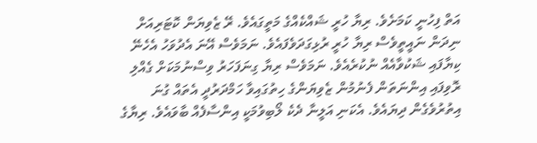އަތް ފިހުނީ ކަމަށެވެ. ރިޔާ ހުރީ ޝައްކެއްގެ މަތީގައެވެ. ރޭ ޒެވިޔަން ކޮޓަރިއަށް ނިދަން ނައީތީވެސް ރިޔާ ހުރީ ރުޅިގަދަވެފައެވެ. ނަމަވެސް އޭނަ އެދުވަހު އެހެނޭ ކިޔާފައި ޝަކުވާއެއް ނުކުރެއެވެ. ނަމަވެސް ރިޔާ ގިނަފަހަރު ވިސްނުމަކަށް ގެއްލި ރޮވިފައި އިންނަތަން ފެނުމުން ޒެވިޔަންގެ ހިތުގައިވާ ހަމްދަރުދީ އެތައް ގުނަ އިތުރުވެގެން ދިޔައެވެ. އެކަނި އަލީނާ ދެކެ ލޯބިވުމަކީ އިންސާފެއް ބާވައެވެ. ރިޔާގެ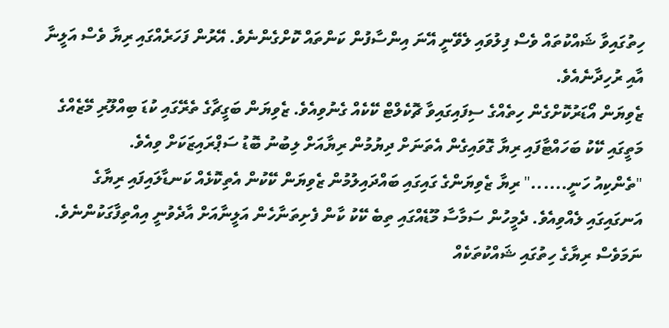ހިތުގައިވާ ޝައްކުތައް ވެސް ފިލުވައި ލެވޭނީ އޭނަ އިންސާފުން ކަންތައް ކޮށްގެންނެވެ. އޭރުން ފަހަރެއްގައި ރިޔާ ވެސް އަލީނާ އާއި ރުހިދާނެއެވެ.
ޒެވިޔަން އޯޑަރުކޮށްގެން ހިތެއްގެ ސިފައިގައިވާ ޗޮކެލްޓް ކޭކެއް ގެނުވިއެވެ. ޒެވިޔަން ބަގީޗާގެ ތެރޭގައި ކުޑަ ބިއްލޫރި މޭޒެއްގެ މަތީގައި ކޭކު ބަހައްޓާފައި ރިޔާ ގޮވައިގެން އެތަނަށް ދިޔުމުން ރިޔާއަށް ލިބުނު ބޮޑު ސަޕްރައިޒަކަށް ވިއެވެ.
"ތެންކިއު ހަނީ......" ރިޔާ ޒެވިޔަންގެ ގައިގައި ބައްދައިލުމުން ޒެވިޔަން ކޭކުން އެތިކޮޅެއް ކަނޑާލައިފައި ރިޔާގެ އަނގައިގައި ލެއްވިއެވެ. ދެމީހުން ސަމާސާ މޫޑެއްގައި ތިބެ ކޭކު ކާން ފެށިތަނާހެން އަލީނާއަށް އާދެވުނީ އިއްތިފާގަކުންނެވެ. ނަމަވެސް ރިޔާގެ ހިތުގައި ޝައްކުތަކެއް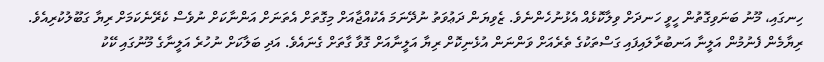ހިނގައި، މޫނު ބަނަވިގޮތުން ހީވީ ހަނދަށް ވިލާކޮޅެއް އެޅުނުހެންނެވެ. ޒެވިޔަން ދަޢުވަތު ނުދޭނަމަ އެކުއްޖާއަށް މިގޮތަށް އެތަނަށް އަންނާކަށް ނުވެސް ކެރޭނެކަމަށް ރިޔާ ގަބޫލުކުރިއެވެ. ރިޔާމެން ފެނުމުން އަލީނާ އަނބުރާލައިފައި ގަސްތަކުގެ ތެރެއަށް ވަންނަން އުޅެނިކޮށް ރިޔާ އަލީނާއަށް ގޮވާ ގާތަށް ގެނައެވެ. އަދި ބަލާކަށް ނުހުރެ އަލީނާގެ މޫނުގައި ކޭކު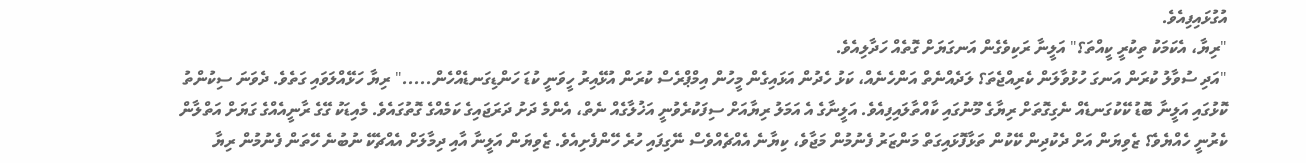އުގުޅައިފިއެވެ.
"ރިޔާ، އެކަމަކު ތިކުރީ ކީއްތަ؟" އަލީނާ ރަކިވެގެން އަނގަޔަށް ގޮތެއް ހަދާލިއެވެ.
"އަދި ސުވާލު ކުރަން އަނގަ ހުޅުވާލަން ކެރިއްޖެތަ؟ ލަދެއްނެތް އަންހެނެއް، ކަޅު ހެދުން އަޅައިގެން މީހުން އިމްޕްރެސް ކުރަން އުޅޭއިރު ހީވަނީ ކުޑަ ހަންޑިގަނޑެއްހެން....." ރިޔާ ހަޅޭއްލަވައި ގަތެވެ. ދެވަނަ ސިކުންތު ކޮޅުގައި އަލީނާ ބޮޑު ކޭކުގަނޑެއް ނެގިގޮތަށް ރިޔާގެ މޫނުގައި ކާއްތާލައިފިއެވެ. އަލީނާގެ އެ އަމަލު ރިޔާއަށް ސިފަކުރެވުނީ އަޚުލާގެއް ނެތް، އެންމެ ދަށު ދަރަޖައިގެ ކަމެއްގެ ގޮތުގައެވެ. މެއިޑަކު ގޭގެ ރާނީއެއްގެ ގަޔަށް އަތްލާން ކެރުނީ ހެއްޔެވެ؟ ޒެވިޔަން އަށް ދެކުދިން ކޭކުން ތަޅާފޮޅައިގަތް މަންޒަރު ފެނުމުން މަޖާވެ، ކިޔާނެ އެއްޗެއްވެސް ނޭގިފައި ހުރެ ހޭންފެށިއެވެ. ޒެވިޔަން އަލީނާ އާއި ދިމާލަށް އެއްޗެކޭ ނުބުނެ ހޭތަން ފެނުމުން ރިޔާ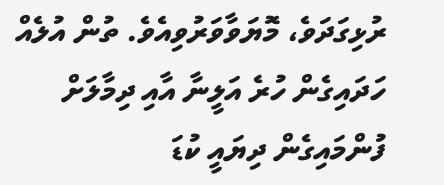ރުޅިގަދަވެ، މޮޔަވާވަރުވިއެވެ. ތުން އުލެއް ހަދައިގެން ހުރެ އަލީނާ އާއި ދިމާލަށް ފުންމައިގެން ދިޔައީ ކުޑަ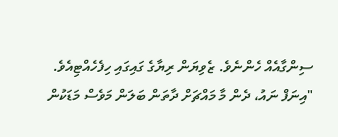ސިންގާއެއް ހެންނެވެ. ޒެވިޔަން ރިޔާގެ ގައިގައި ހިފެހެއްޓިއެވެ.
"އިނަފް ނައު، ދެން މާ މައްޗަށް ދާތަން ބަލަން މަވެސް މަޑަކުން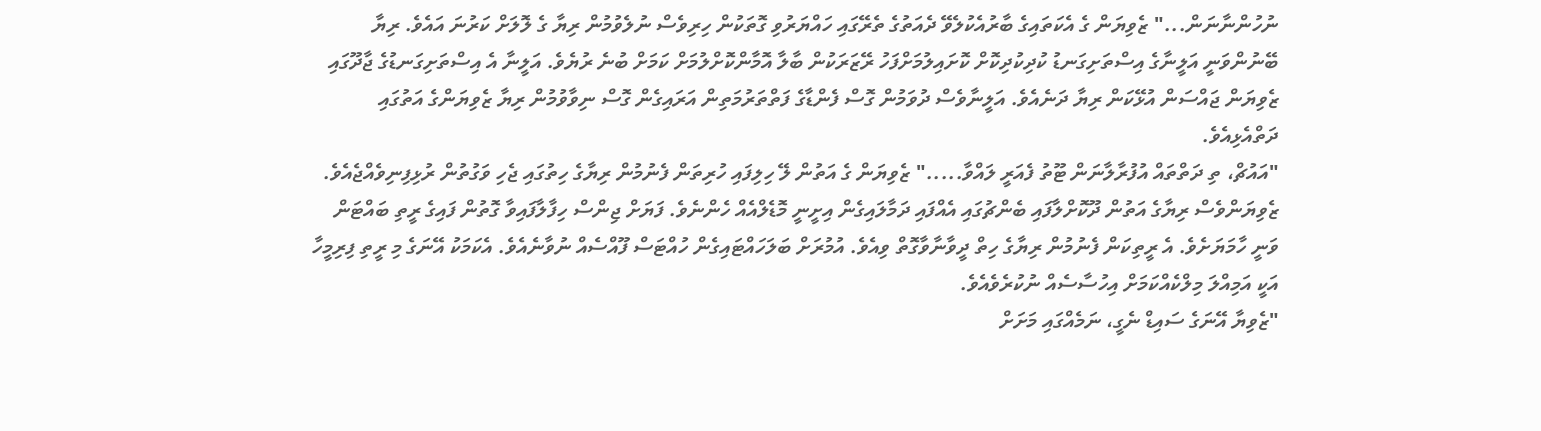ނުހުންނާނަން..." ޒެވިޔަން ގެ އެކަތައިގެ ބާރުއެކުލެވޭ ދެއަތުގެ ތެރޭގައި ހައްޔަރުވި ގޮތަކުން ހިރިވެސް ނުލެވުމުން ރިޔާ ގެ ލޮލަށް ކަރުނަ އައެވެ. ރިޔާ ބޭނުންވަނީ އަލީނާގެ އިސްތަށިގަނޑު ކުދިކުދިކޮށް ކޮށައިލުމަށްފަހު ރޭޒަރަކުން ބާލާ އޮމާންކޮށްލުމަށް ކަމަށް ބުނެ ރުޔެވެ. އަލީނާ އެ އިސްތަށިގަނޑުގެ ޖާދޫގައި ޒެވިޔަން ޖައްސަން އުޅޭކަން ރިޔާ ދަނެއެވެ. އަލީނާވެސް ދުވަމުން ގޮސް ފެންޑާގެ ފަތްތަރުމަތިން އަރައިގެން ގޮސް ނިވާވުމުން ރިޔާ ޒެވިޔަންގެ އަތުގައި ދަތްއެޅިއެވެ.
"އައުޗް، ތި ދަތްތައް އުފުރާލާނަން ޓޫތު ފެއަރީ ލައްވާ....." ޒެވިޔަން ގެ އަތުން ލޭ ހިލިފައި ހުރިތަން ފެނުމުން ރިޔާގެ ހިތުގައި ޖެހި ވަގުތުން ރުޅިފިނިވެއްޖެއެވެ. ޒެވިޔަންވެސް ރިޔާގެ އަތުން ދޫކޮށްލާފައި ބެންޗުގައި އެއްފައި ދަމާލައިގެން އިށީނީ މޮޑެލްއެއް ހެންނެވެ. ފަޔަށް ޖިންސް ހިފާލާފައިވާ ގޮތުން ފައިގެ ރީތި ބައްޓަން ވަނީ ހާމަޔަށެވެ. އެ ރީތިކަން ފެނުމުން ރިޔާގެ ހިތް ދީވާނާވާގޮތް ވިއެވެ. އުމުރަށް ބަލަހައްޓައިގެން ހުއްޓަސް ފޫއްސެއް ނުވާނެއެވެ. އެކަމަކު އޭނަގެ މި ރީތި ފިރިމީހާ އަކީ އަމިއްލަ މިލްކެއްކަމަށް އިހުސާސެއް ނުކުރެވެއެވެ.
"ޒެވިޔާ އޭނަގެ ސައިޑް ނެގީ، ނަމެއްގައި މަށަށް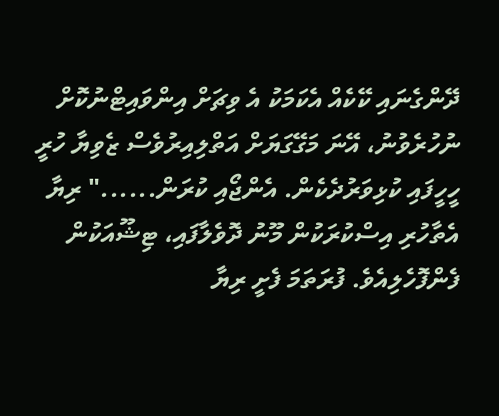ދޭންގެނައި ކޭކެއް އެކަމަކު އެ ވިޗަށް އިންވައިޓްނުކޮށް ނުހުރެވުނު، އޭނަ މަގޭގަޔަށް އަތްލިއިރުވެސް ޒެވިޔާ ހުރީ ހީހީފައި ކުޅިވަރުދެކެން. އެންޖޯއި ކުރަން......" ރިޔާ އެތާހުރި އިސްކުރަކުން މޫނު ދޮވެލާފައި، ޓިޝޫއަކުން ފެންފޮހެލިއެވެ. ފުރަތަމަ ފެށީ ރިޔާ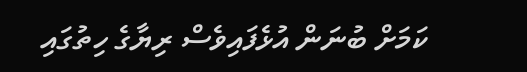ކަމަށް ބުނަން އުޅެފައިވެސް ރިޔާގެ ހިތުގައި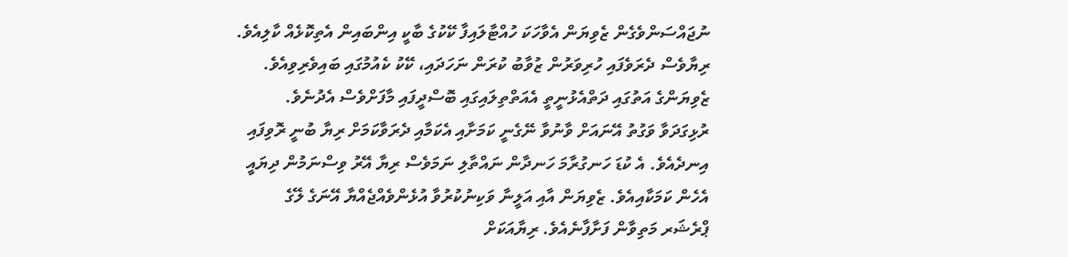ނުޖައްސަންވެގެން ޒެވިޔަން އެވާހަކަ ހުއްޓާލައިފާ ކޭކުގެ ބާކީ އިންބައިން އެތިކޮޅެއް ކާލިއެވެ. ރިޔާވެސް ދެރަވެފައި ހުރިވަރުން ޒުވާބު ކުރަން ނަހަދައި، ކޭކު ކެއުމުގައި ބައިވެރިވިއެވެ. ޒެވިޔަންގެ އަތުގައި ދަތްއެޅުނީތީ އެއަތްތިލައިގައި ބޮސްދީފައި މާފަށްވެސް އެދުނެވެ. ރުޅިގަދަވާ ވަގުތު އޭނައަށް ވާނުވާ ނޭގެނީ ކަމަށާއި އެކަމާއި ދެރަވާކަމަށް ރިޔާ ބުނީ ރޮވިފައި އިނދެއެވެ. އެ ކުޑަ ހަނގުރާމަ ހަނދާން ނައްތާލި ނަމަވެސް ރިޔާ އޭރު ވިސްނަމުން ދިޔައީ އެހެން ކަމަކާއިއެވެ. ޒެވިޔަން އާއި އަލީނާ ވަކިނުކުރުވާ އުޅެންވެއްޖެއްޔާ އޭނަގެ ލޭގެ ޕްރެޝަރ މަތިވާން ފަށާފާނެއެވެ. ރިޔާއަކަށް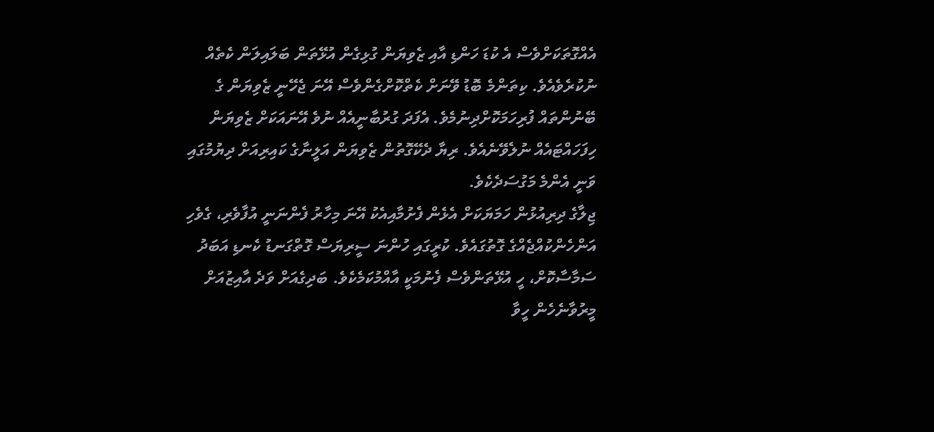އެއްގޮތަކަށްވެސް އެ ކުޑަ ހަންޑި އާއި ޒެވިޔަން ގުޅިގެން އުޅޭތަން ބަލައިލަން ކެތެއް ނުކުރެވެއެވެ. ކިތަންމެ ބޮޑު ވޭނަށް ކެތްކޮށްގެންވެސް އޭނަ ޖެހޭނީ ޒެވިޔަން ގެ ބޭނުންތައް ފުރިހަމަކޮށްދިނުމެވެ. އެފަދަ ގުރުބާނީއެއް ނުވެ އޭނައަކަށް ޒެވިޔަން ހިފަހައްޓައެއް ނުލެވޭނެއެވެ. ރިޔާ ދެކޭގޮތުން ޒެވިޔަން އަލީނާގެ ކައިރިއަށް ދިޔުމުގައި ވަނީ އެންމެ މަގުސަދެކެވެ.
ޖިލާގެ ދިރިއުޅުން ހަމަޔަކަށް އެޅެން ފެށުމާއިއެކު އޭނަ މިހާރު ފެންނަނީ އުފާވެރި، ގެވެހި އަންހެންކުއްޖެއްގެ ގޮތުގައެވެ. ކުރީގައި ހުންނަ ސީރިޔަސް ގޮތްގަނޑު ކެނޑި އަބަދު ސަމާސާކޮށް، ހީ އުޅޭތަންވެސް ފެނުމަކީ އާއްމުކަމެކެވެ. ބަދިގެއަށް ވަދެ އާއިޒުއަށް މީރުވާނެހެން ހީވާ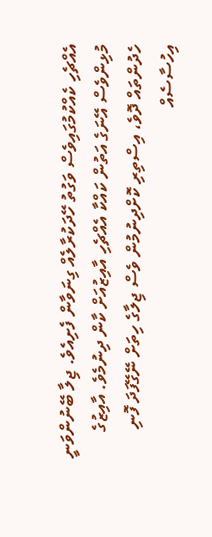އެއްޗެހި ކެއްކުމުގައިވެސް ވަގުތު ހޭދަކުރާލެއް ގިނަވާން ފެށިއެވެ. ޖިލާ ބޭނުންވަނީ މުޅިންވެސް އޭނަގެ އަތުން ކައްކާ އެއްޗެހި އާއިޒުއަށް ކާން ދިނުމެވެ. އާއިޒުގެ ހެދުންތައް ދޮވެ، އިސްތިރި ކޮށްދިނުމުން ވެސް ޖިލާގެ ހިތަށް ނޭގޭފަދަ ފޮނި އިހުސާސެއް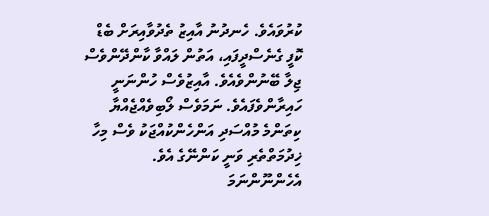ކުރުވައެވެ. ހެނދުނު އާއިޒު ތެދުވާއިރަށް ބެޑް ކޮފީ ގެނެސްދީފައި، އަތުން ލައްވާ ކާންދޭންވެސް ޖިލާ ބޭނުންވެއެވެ. އާއިޒުވެސް ހުންނަނީ ހައިރާންވެފައެވެ. ނަމަވެސް ލޯބިވެއްޖެއްޔާ ކިތަންމެ މުއްސަދި އަންހެންކުއްޖަކު ވެސް މިހާ ޚިދުމަތްތެރި ވަނީ ކަންނޭގެ އެވެ. އެހެންނޫންނަމަ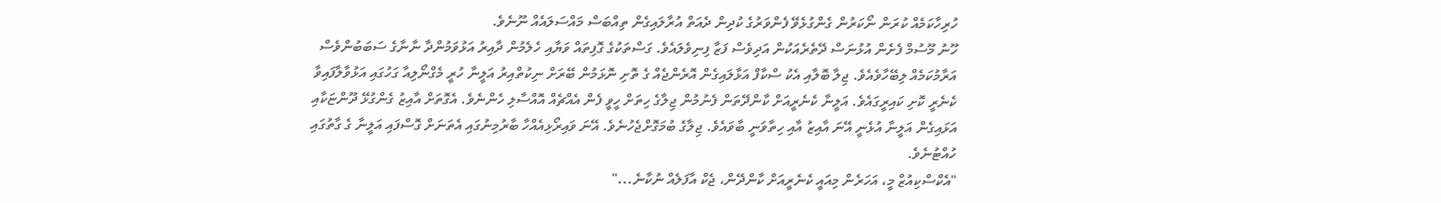ހުރިހާކަމެއް ކުރަން ނޯކަރުން ގެންގުޅެވޭ ފެންވަރުގެ ކުދިން ދެއަތް އުރާލައިގެން ތިއްބަސް މައްސަލައެއް ނޫނެވެ.
ހޫނު މޫސުމް ފެށެން އުޅުނަސް ދޭތެރެއަކުން އަދިވެސް ފަޒާ ފިނިވެލައެވެ. ގަސްތަކުގެ ގޮފިތައް ވަޔާއި ހެލެމުން ދާއިރު އަޅުވަމުންދާ ނާނާގެ ސަބަބުންވެސް އަރާމުކަމެއް ލިބޭހާވެއެވެ. ޖިލާ ބޮލާއި އެކު ސްކާފް އަޅާލައިގެން އޮރެންޖެއް ގެ ތޮށި ނޮޅަމުން ބޭރަށް ނިކުތްއިރު އަލީނާ ހުރީ މެގްނޯލިއާ ގަހުގައި އަޅުވާލާފައިވާ ކެނެރީ ކޮށި ކައިރީގައެވެ. އަލީނާ ކެނެރީއަށް ކާންދޭތަން ފެނުމުން ޖިލާގެ ހިތަށް ހީވީ ފެން އެއްޗެއް އޮއްސާލި ހެންނެވެ. އެގޮތަށް އާއިޒު ގެންގުޅޭ ދޫންޏަކާއި އަޅައިގެން އަލީނާ އުޅެނީ އޭނަ އާއިޒު އާއި ހިތާވަނީ ބާވައެވެ. ޖިލާގެ ބުމަގޮށްޖެހުނެވެ. އޭނަ ވައިރޯޅިއެއްހާ ބާރުމިނުގައި އެތަނަށް ގޮސްފައި އަލީނާ ގެ ގާތުގައި ހުއްޓުނެވެ.
"އެކްސްކިއުޒް މީ، އަހަރެން މިއައީ ކެނެރީއަށް ކާންދޭން، ޖެކް އާފަލެއް ނުކާނެ..."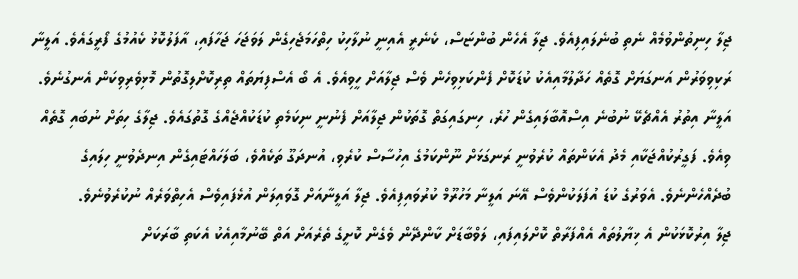ޖިލާ ހިނިތުންވުމެއް ނެތި ބުނެލައިފިއެވެ. ޖިލާ އެހެން ބުންޏަސް، ކެނެރީ އެއިނީ ނުލާހިކު ހިތްހަމަޖެހިގެން ލަވަޖަހަ ޖަހާފައި، އާފަލުކޮޅު ކެއުމުގެ ފޯރީގައެވެ. އަލީނާ ރަކިވިވަރުން އަނގަޔަށް ގޮތެއް ހަދާލުމާއިއެކު ކުޑަކޮށް ފެންކަޅިވިހެން ވެސް ޖިލާއަށް ހީވިއެވެ. އެ ބޯ އެސްފިޔަތައް ތިރިކޮށްލިގޮތުން މޮޅިވެރިވިކަން އެނގުނެވެ. އަލީނާ އިތުރު އެއްޗެކޭ ނުބުނެ އިސްއޮބާލައިގެން ހުރެ، ހިނގައިގަތް ގޮތަކުން ޖިލާއަށް ފެނުނީ ނިކަމެތި ކުޑަކުއްޖެއްގެ ގޮތުގައެވެ. ޖިލާގެ ހިތަށް ނުބައި ގޮތެއް ވިއެވެ. ފަގީރުކުއްޖަކާއި މެދު އެކަންތައް ކުރެވުނީ ރަނގަޅަށް ނޫންކަމުގެ އިހުސާސް ކުރެވި، އުނދަގޫ ތަކެއްވެ، ބަލަހައްޓައިގެން އިނދެވުނީ ހިލައިގެ ބުދެއްހެންނެވެ. އެވަރުގެ ކުޑަ އުފަލަކުންވެސް އޭނަ އަލީނާ މަހުރޫމް ކުރުވައިފިއެވެ. ޖިލާ އަލީނާއަށް ގޮވައިލަން އުޅެފައިވެސް އެހިތްވަރެއް ނުކުރެވުނެވެ.
ޖިލާ އިރުކޮޅަކުން އެ ޚިޔާލުތައް އެއްފަރާތް ކޮށްލައިފައި، ލަވްބާޑަށް ކާންދޭން ވެގެން ކޮށީގެ ތެރެއަށް އަތް ބޭނުމާއިއެކު އެކަތި ބާރަކަށް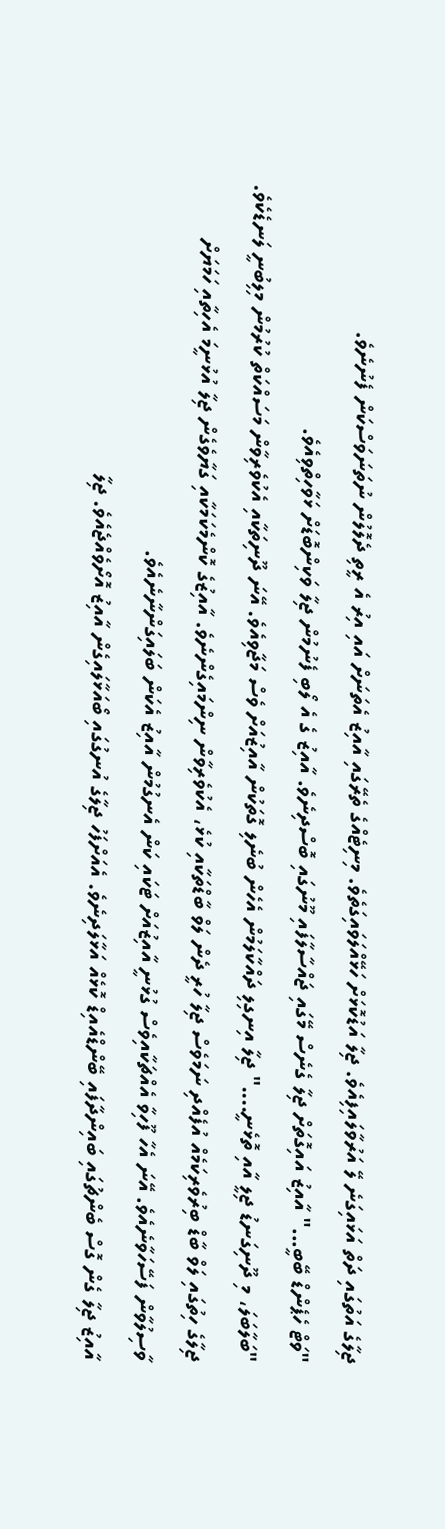ޖިލާގެ އަތުގައި ދަތް އަޅައިގަނެ ލޭ އަރުވާލައިފިއެވެ. ޖިލާ އަޑުކޮޅަށް ހަޅޭއްލަވައިގަތެވެ. މިނިޓެއްގެ ތެރޭގައި އާއިޒު އެތަނަށް އައި އިރު އެ ރީތި ދެލޮލުން ނުތަނަވަސްކަން ފެނުނެވެ.
"ވަޓް ހެޕެންޑް ބޭބީ..." އާއިޒު އައިގޮތަށް ޖިލާ ގެނެސް މޭގައި ޖައްސާލާފައި މޫނުގައި ބޮސްދިނެވެ. އާއިޒު ގެ އެ ލޯބި ފެނުމުން ޖިލާ ވަކިންބޮޑަށް ޅަވާހިތްވިއެވެ.
"ބަލާބަލަ، މި ދޫނިގަނޑު ޖިލީ އާއި ތޮޅެނީ...." ޖިލާ އިނގިލި ދައްކާލަމުން އެހެން ބުނެލި ގޮތަކުން އާއިޒުއަށް ވެސް މަޖާވިއެވެ. އޭނަ ދޫނިތަކާއި އެކުވެރިވާން މަސައްކަތް ކުރުމުން މިލިބުނީ ލަނޑެކެވެ. ޖިލާގެ ހިތުގައި ލަވް ބާޑް ބިރުވެރިކަމެއް އުފެއްދި ނަމަވެސް ޖިލާ ހުރީ ދެން ލަވް ބާޑްތަކާއި ކުޅެ، އެކުވެރިވާން ނިންމައިގެންނެވެ. އާއިޒުގެ ކޮންމެކަމަކާއި ގަޔާވެގެން ޖިލާ އުޅުނީމަ އެހިތާއި ހަމަޔަށް ވާސިލުވާން ފަސޭހަވާނެއެވެ. އޭނަ އެހާ ފޫހިވާ އެއްޗަކާއިވެސް ގުޅުނީ އާއިޒުއަށް ޓަކައި ކަން އެނގުމުން އާއިޒު އެކަން ބަލައިގަންނާނެއެވެ.
އާއިޒު ޖިލާ ގެން ގޮސް ބެންޗުގައި ބައިންދާފައި ބޭންޑްއެއިޑް ކޮޅެއް އަޅާލަދިނެވެ. އެއަށްފަހު ޖިލާގެ އުނގުގައި ބޯއަޅާލައިގެން އާއިޒު އޮށޯވެއްޖެއެވެ. ޖިލާ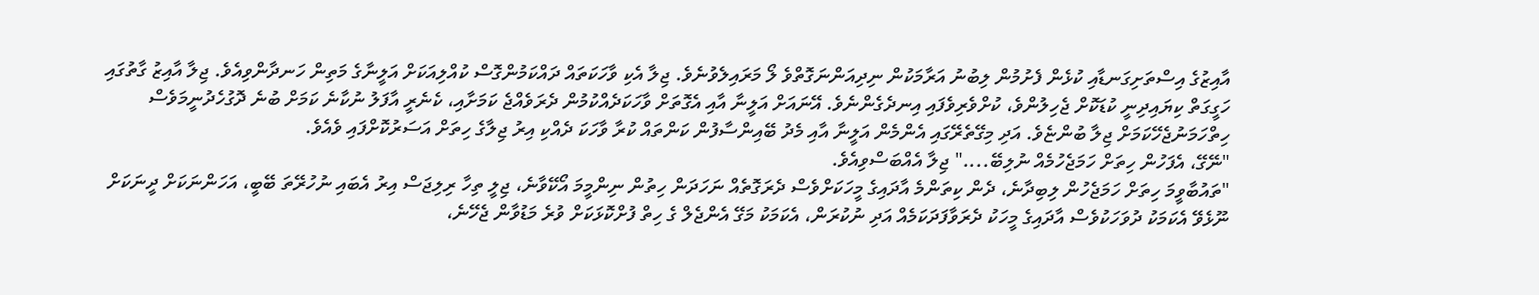އާއިޒުގެ އިސްތަށިގަނޑާއި ކުޅެން ފެށުމުން ލިބުނު އަރާމަކުން ނިދިއަންނަގޮތްވެ ލޯ މަރައިލެވުނެވެ. ޖިލާ އެކި ވާހަކަތައް ދައްކަމުންގޮސް ކުއްލިއަކަށް އަލީނާގެ މަތިން ހަނދާންވިއެވެ. ޖިލާ އާއިޒު ގާތުގައި ހަގީގަތް ކިޔައިދިނީ ކުޑަކޮށް ޖެހިލުންވެ، ކުށްވެރިވެފައި އިނދެގެންނެވެ. އޭނައަށް އަލީނާ އާއި އެގޮތަށް ވާހަކަދެއްކުމުން ދެރަވެއްޖެ ކަމަށާއި، ކެނެރީ އާފަލު ނުކާނެ ކަމަށް ބުނެ ދޮގުހެދުނީމަވެސް ހިތްހަމަނުޖެހޭކަމަށް ޖިލާ ބުންޏެވެ. އަދި މިގޭތެރޭގައި އެންމެން އަލީނާ އާއި މެދު ބޭއިންސާފުން ކަންތައް ކުރާ ވާހަކަ ދެއްކި އިރު ޖިލާގެ ހިތަށް އަސަރުކޮށްފައި ވެއެވެ.
"ނޭގޭ، އެފަހުން ހިތަށް ހަމަޖެހުމެއް ނުލިބޭ...." ޖިލާ އެއްބަސްވިއެވެ.
"ތައުބާވީމަ ހިތަށް ހަމަޖެހުން ލިބިދާނެ، ދެން ކިތަންމެ އާދައިގެ މީހަކަށްވެސް ދެރަގޮތެއް ނަހަދަން ހިތުން ނިންމީމަ އޯކޭވާނެ، ޖިލީ ތިހާ ރިލިޖަސް އިރު އެބައި ނުހުރޭތަ ބޭބީ، އަހަންނަކަށް ދީނަކަށް ނޫޅެވޭ އެކަމަކު ދުވަހަކުވެސް އާދައިގެ މީހަކު ދެރަވާފަދަކަމެއް އަދި ނުކުރަން، އެކަމަކު މަގޭ އެންޖެލް ގެ ހިތް ފުށްކޮޅަކަށް ވުރެ މަޑުވާން ޖެހޭނެ،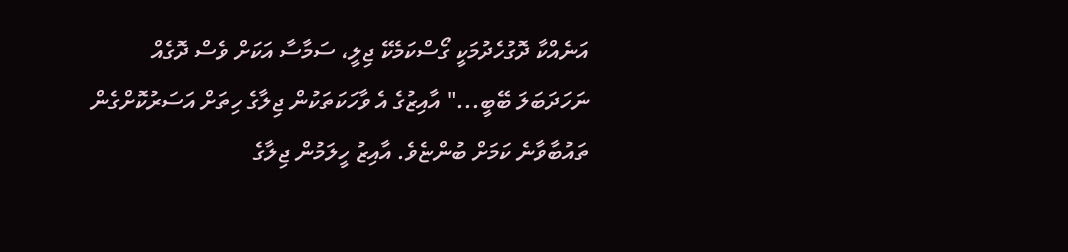އަނެއްކާ ދޮގުހެދުމަކީ ގޯސްކަމެކޭ ޖިލީ، ސަމާސާ އަކަށް ވެސް ދޮގެއް ނަހަދަބަލަ ބޭބީ..." އާއިޒުގެ އެ ވާހަކަތަކުން ޖިލާގެ ހިތަށް އަސަރުކޮށްގެން ތައުބާވާނެ ކަމަށް ބުންޏެވެ. އާއިޒު ހީލަމުން ޖިލާގެ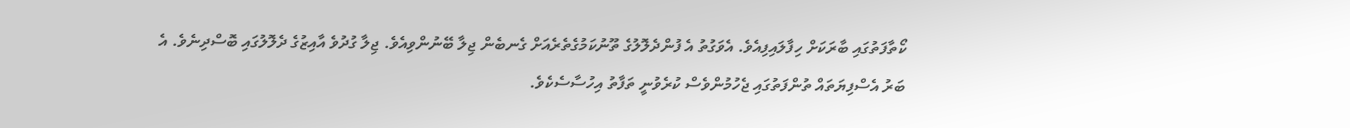ކޯތާފަތުގައި ބާރަކަށް ހިފާލައިފިއެވެ. އެވަގުތު އެ ފުންދެލޮލުގެ ތޫނުކަމުގެތެރެއަށް ގެނބެން ޖިލާ ބޭނުންވިއެވެ. ޖިލާ ގުދުވެ އާއިޒުގެ ދެލޮލުގައި ބޮސްދިނެވެ. އެ ބަރު އެސްފިޔަތައް ތުންފަތުގައި ޖެހުމުންވެސް ކުރެވުނީ ތަފާތު އިހުސާސެކެވެ.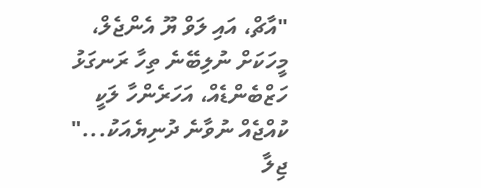"އާޗް، އައި ލަވް ޔޫ އެންޖެލް، މީހަކަށް ނުލިބޭނެ ތިހާ ރަނގަޅު ހަޒްބެންޑެއް، އަހަރެންހާ ލަކީ ކުއްޖެއް ނުވާނެ ދުނިޔެއަކު..." ޖިލާ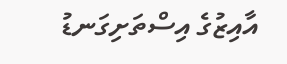އާއިޒުގެ އިސްތަށިގަނޑު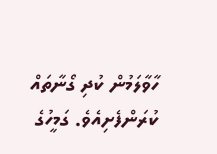ހާވާލަމުން ކުދި ގޯނާތައް ކުރަންފެށިއެވެ. ގަމީހުގެ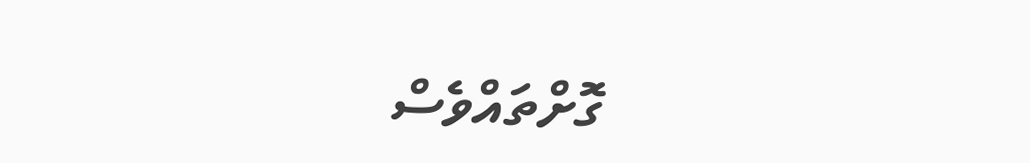ގޮށްތައްވެސް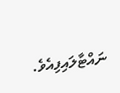ނައްޓާލައިފިއެވެ.